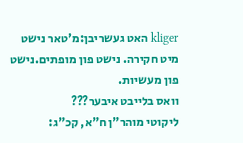kliger האט געשריבן:מ'טאר נישט מיט חקירה. נישט פון מופתים.נישט פון מעשיות.
וואס בלייבט איבער???
ליקוטי מוהר"ן ח"א, קכ"ג: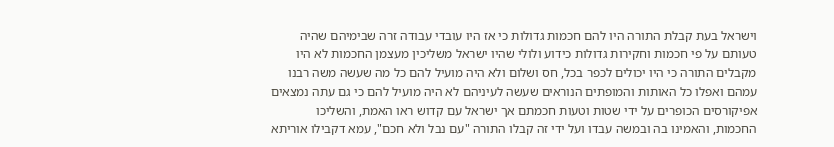וישראל בעת קבלת התורה היו להם חכמות גדולות כי אז היו עובדי עבודה זרה שבימיהם שהיה טעותם על פי חכמות וחקירות גדולות כידוע ולולי שהיו ישראל משליכין מעצמן החכמות לא היו מקבלים התורה כי היו יכולים לכפר בכל, חס ושלום ולא היה מועיל להם כל מה שעשה משה רבנו עמהם ואפלו כל האותות והמופתים הנוראים שעשה לעיניהם לא היה מועיל להם כי גם עתה נמצאים אפיקורסים הכופרים על ידי שטות וטעות חכמתם אך ישראל עם קדוש ראו האמת, והשליכו החכמות, והאמינו בה ובמשה עבדו ועל ידי זה קבלו התורה "עם נבל ולא חכם", עמא דקבילו אוריתא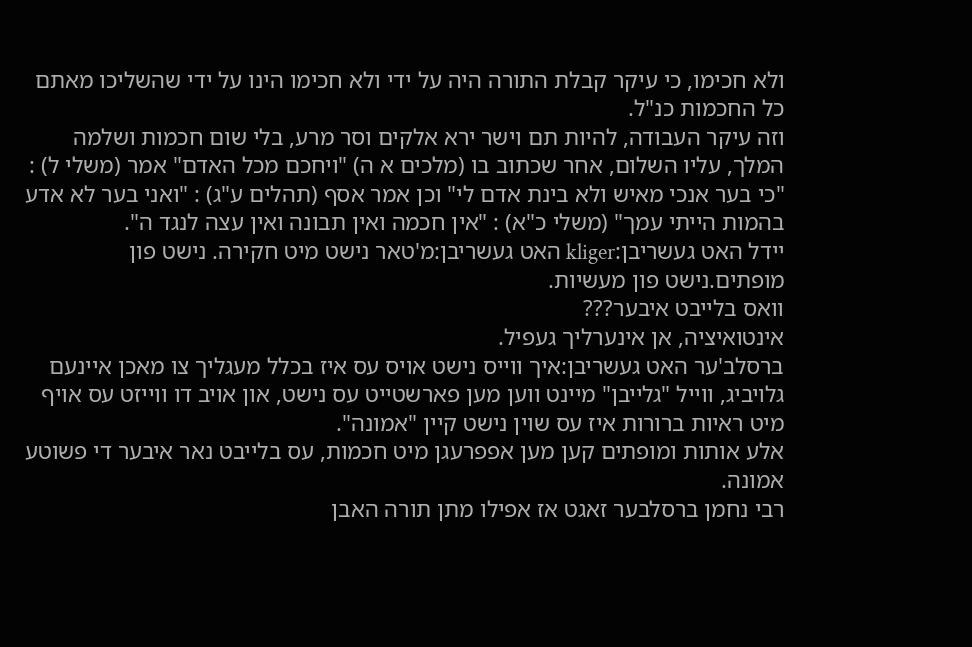ולא חכימו, כי עיקר קבלת התורה היה על ידי ולא חכימו הינו על ידי שהשליכו מאתם כל החכמות כנ"ל.
וזה עיקר העבודה, להיות תם וישר ירא אלקים וסר מרע, בלי שום חכמות ושלמה המלך, עליו השלום, אחר שכתוב בו (מלכים א ה) "ויחכם מכל האדם" אמר (משלי ל) : "כי בער אנכי מאיש ולא בינת אדם לי" וכן אמר אסף (תהלים ע"ג) : "ואני בער לא אדע בהמות הייתי עמך" (משלי כ"א) : "אין חכמה ואין תבונה ואין עצה לנגד ה".
יידל האט געשריבן:kliger האט געשריבן:מ'טאר נישט מיט חקירה. נישט פון מופתים.נישט פון מעשיות.
וואס בלייבט איבער???
אינטואיציה, אן אינערליך געפיל.
ברסלב'ער האט געשריבן:איך ווייס נישט אויס עס איז בכלל מעגליך צו מאכן איינעם גלויביג, ווייל "גלייבן" מיינט ווען מען פארשטייט עס נישט, און אויב דו ווייזט עס אויף מיט ראיות ברורות איז עס שוין נישט קיין "אמונה".
אלע אותות ומופתים קען מען אפפרעגן מיט חכמות, עס בלייבט נאר איבער די פשוטע אמונה.
רבי נחמן ברסלבער זאגט אז אפילו מתן תורה האבן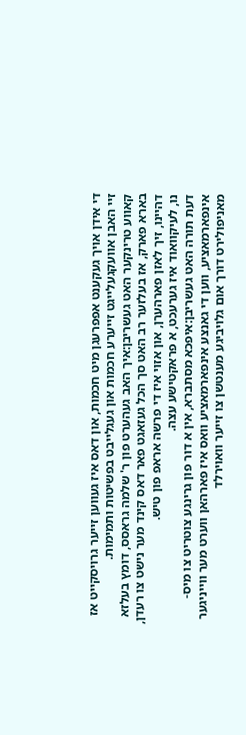די אידן אויך געקענט אפפרעגן מיט חכמות, און דאס איז געווען זייער גרויסקייט אז זיי האבן אוועקגעלייגט זייערע חכמות און געגלייבט בפשיטות ותמימות.
קאווע טרינקער האט געשריבן:איך האב געהערט פון ר' שלמה גראסס, דומץ בעלזא בארא פארק, אז בעלזער רב האט סך הכל געזאגט פאר דאס קינד מער נישט צו רעדן, דהיינו, זיך לאזן פארהערן, און אזוי איז די פרשה אראפ פון טיש.
נו, לעיקוואוד איז גערעכט, א פראקטישע עצה.
דעת תורה האט געשריבן:איפכא מסתברא, אין א דור פון גרינגע צוטריט צו מיס-אינפארמאציע, ווען די גאנצע אינפארמאציע וואס איז פארהאן ווערט מער ווייניגער מאניפולירט דורך אום גלויביגע מענטשן צו זייער וואוירלד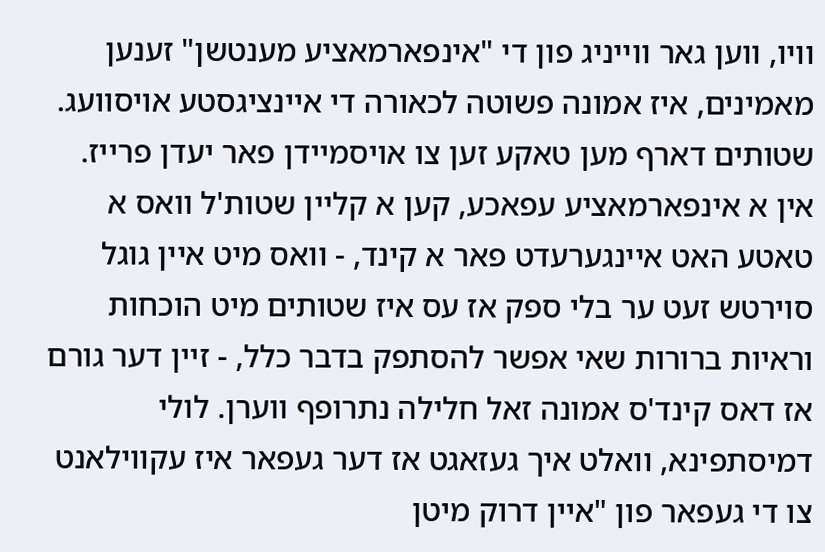וויו, ווען גאר ווייניג פון די "אינפארמאציע מענטשן" זענען מאמינים, איז אמונה פשוטה לכאורה די איינציגסטע אויסוועג.
שטותים דארף מען טאקע זען צו אויסמיידן פאר יעדן פרייז. אין א אינפארמאציע עפאכע, קען א קליין שטות'ל וואס א טאטע האט איינגערעדט פאר א קינד, - וואס מיט איין גוגל סוירטש זעט ער בלי ספק אז עס איז שטותים מיט הוכחות וראיות ברורות שאי אפשר להסתפק בדבר כלל, - זיין דער גורם אז דאס קינד'ס אמונה זאל חלילה נתרופף ווערן. לולי דמיסתפינא, וואלט איך געזאגט אז דער געפאר איז עקווילאנט צו די געפאר פון "איין דרוק מיטן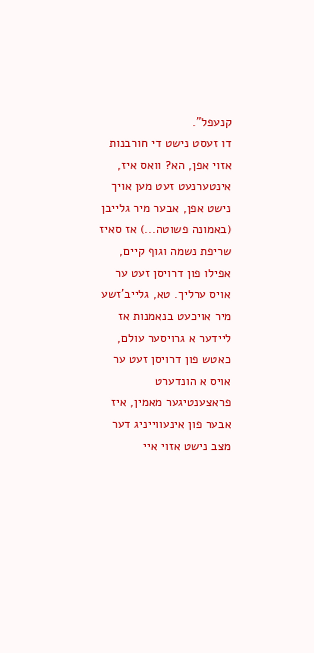קנעפל".
דו זעסט נישט די חורבנות אזוי אפן, הא? וואס איז, אינטערנעט זעט מען אויך נישט אפן, אבער מיר גלייבן (באמונה פשוטה...) אז סאיז שריפת נשמה וגוף קיים, אפילו פון דרויסן זעט ער אויס ערליך. טא, גלייב'זשע מיר אויכעט בנאמנות אז ליידער א גרויסער עולם, כאטש פון דרויסן זעט ער אויס א הונדערט פראצענטיגער מאמין, איז אבער פון אינעווייניג דער מצב נישט אזוי איי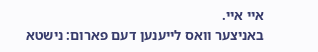איי איי.
באניצער וואס לייענען דעם פארום: נישטא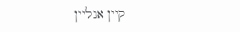קיין אנליין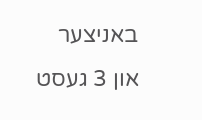באניצער און 3 געסט